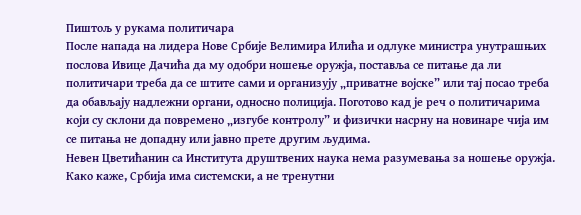Пиштољ у рукама политичара
После напада на лидера Нове Србије Велимира Илића и одлуке министра унутрашњих послова Ивице Дачића да му одобри ношење оружја, поставља се питање да ли политичари треба да се штите сами и организују „приватне војске” или тај посао треба да обављају надлежни органи, односно полиција. Поготово кад је реч о политичарима који су склони да повремено „изгубе контролу” и физички насрну на новинаре чија им се питања не допадну или јавно прете другим људима.
Невен Цветићанин са Института друштвених наука нема разумевања за ношење оружја. Како каже, Србија има системски, а не тренутни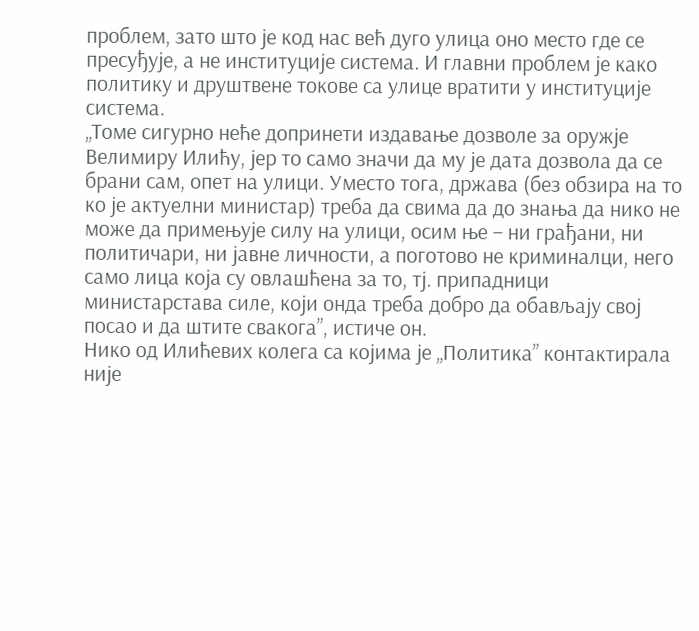проблем, зато што је код нас већ дуго улица оно место где се пресуђује, а не институције система. И главни проблем је како политику и друштвене токове са улице вратити у институције система.
„Томе сигурно неће допринети издавање дозволе за оружје Велимиру Илићу, јер то само значи да му је дата дозвола да се брани сам, опет на улици. Уместо тога, држава (без обзира на то ко је актуелни министар) треба да свима да до знања да нико не може да примењује силу на улици, осим ње – ни грађани, ни политичари, ни јавне личности, а поготово не криминалци, него само лица која су овлашћена за то, тј. припадници министарстава силе, који онда треба добро да обављају свој посао и да штите свакога”, истиче он.
Нико од Илићевих колега са којима је „Политика” контактирала није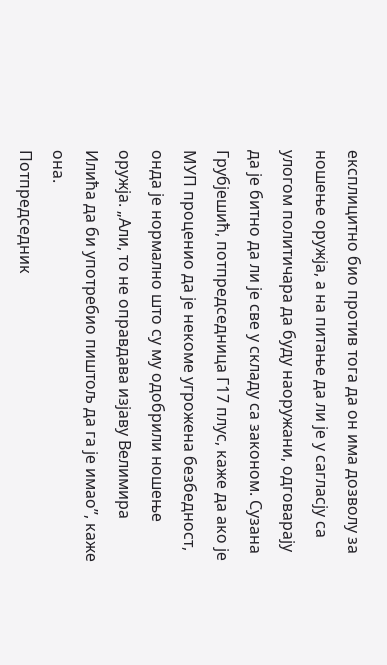експлицитно био против тога да он има дозволу за ношење оружја, а на питање да ли је у сагласју са улогом политичара да буду наоружани, одговарају да је битно да ли је све у складу са законом. Сузана Грубјешић, потпредседница Г17 плус, каже да ако је МУП проценио да је некоме угрожена безбедност, онда је нормално што су му одобрили ношење оружја. „Али, то не оправдава изјаву Велимира Илића да би употребио пиштољ да га је имао”, каже она.
Потпредседник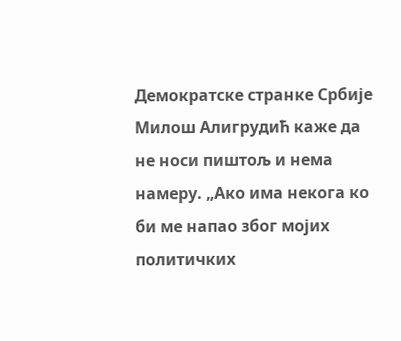Демократске странке Србије Милош Алигрудић каже да не носи пиштољ и нема намеру. „Ако има некога ко би ме напао због мојих политичких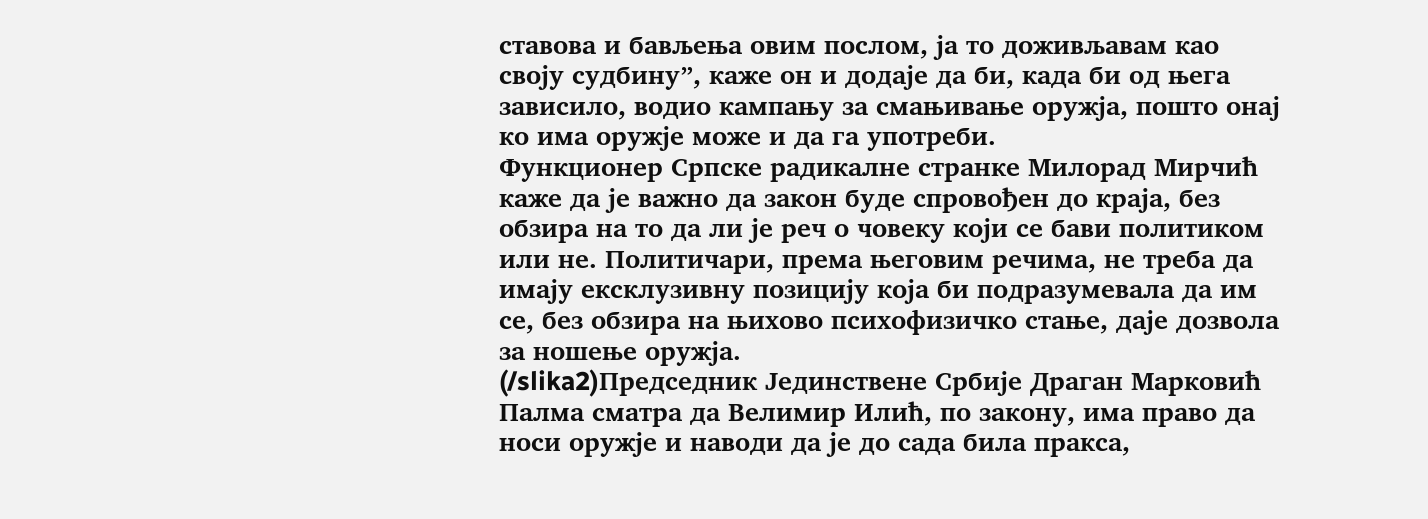ставова и бављења овим послом, ја то доживљавам као своју судбину”, каже он и додаје да би, када би од њега зависило, водио кампању за смањивање оружја, пошто онај ко има оружје може и да га употреби.
Функционер Српске радикалне странке Милорад Мирчић каже да је важно да закон буде спровођен до краја, без обзира на то да ли је реч о човеку који се бави политиком или не. Политичари, према његовим речима, не треба да имају ексклузивну позицију која би подразумевала да им се, без обзира на њихово психофизичко стање, даје дозвола за ношење оружја.
(/slika2)Председник Јединствене Србије Драган Марковић Палма сматра да Велимир Илић, по закону, има право да носи оружје и наводи да је до сада била пракса,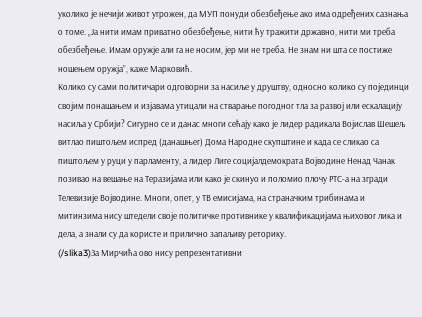уколико је нечији живот угрожен, да МУП понуди обезбеђење ако има одређених сазнања о томе. „Ја нити имам приватно обезбеђење, нити ћу тражити државно, нити ми треба обезбеђење. Имам оружје али га не носим, јер ми не треба. Не знам ни шта се постиже ношењем оружја”, каже Марковић.
Колико су сами политичари одговорни за насиље у друштву, односно колико су појединци својим понашањем и изјавама утицали на стварање погодног тла за развој или ескалацију насиља у Србији? Сигурно се и данас многи сећају како је лидер радикала Војислав Шешељ витлао пиштољем испред (данашњег) Дома Народне скупштине и када се сликао са пиштољем у руци у парламенту, а лидер Лиге социјалдемократа Војводине Ненад Чанак позивао на вешање на Теразијама или како је скинуо и поломио плочу РТС-а на згради Телевизије Војводине. Многи, опет, у ТВ емисијама, на страначким трибинама и митинзима нису штедели своје политичке противнике у квалификацијама њиховог лика и дела, а знали су да користе и прилично запаљиву реторику.
(/slika3)За Мирчића ово нису репрезентативни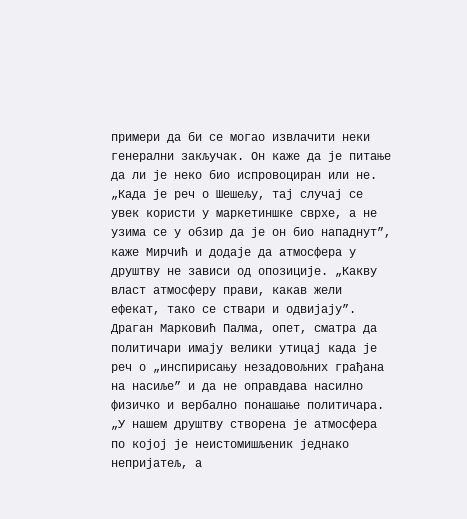примери да би се могао извлачити неки генерални закључак. Он каже да је питање да ли је неко био испровоциран или не. „Када је реч о Шешељу, тај случај се увек користи у маркетиншке сврхе, а не узима се у обзир да је он био нападнут”, каже Мирчић и додаје да атмосфера у друштву не зависи од опозиције. „Какву власт атмосферу прави, какав жели ефекат, тако се ствари и одвијају”. Драган Марковић Палма, опет, сматра да политичари имају велики утицај када је реч о „инспирисању незадовољних грађана на насиље” и да не оправдава насилно физичко и вербално понашање политичара.
„У нашем друштву створена је атмосфера по којој је неистомишљеник једнако непријатељ, а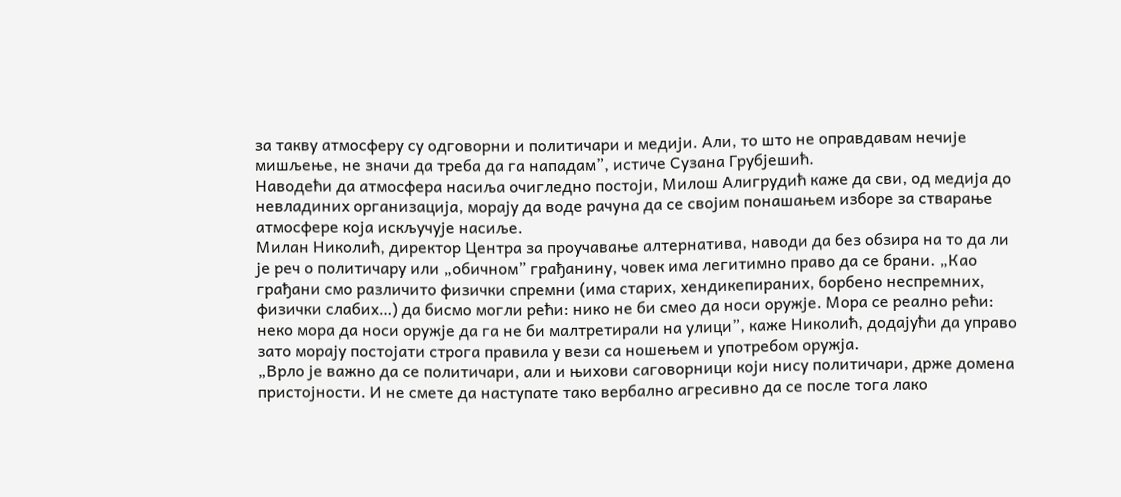за такву атмосферу су одговорни и политичари и медији. Али, то што не оправдавам нечије мишљење, не значи да треба да га нападам”, истиче Сузана Грубјешић.
Наводећи да атмосфера насиља очигледно постоји, Милош Алигрудић каже да сви, од медија до невладиних организација, морају да воде рачуна да се својим понашањем изборе за стварање атмосфере која искључује насиље.
Милан Николић, директор Центра за проучавање алтернатива, наводи да без обзира на то да ли је реч о политичару или „обичном” грађанину, човек има легитимно право да се брани. „Као грађани смо различито физички спремни (има старих, хендикепираних, борбено неспремних, физички слабих…) да бисмо могли рећи: нико не би смео да носи оружје. Мора се реално рећи: неко мора да носи оружје да га не би малтретирали на улици”, каже Николић, додајући да управо зато морају постојати строга правила у вези са ношењем и употребом оружја.
„Врло је важно да се политичари, али и њихови саговорници који нису политичари, држе домена пристојности. И не смете да наступате тако вербално агресивно да се после тога лако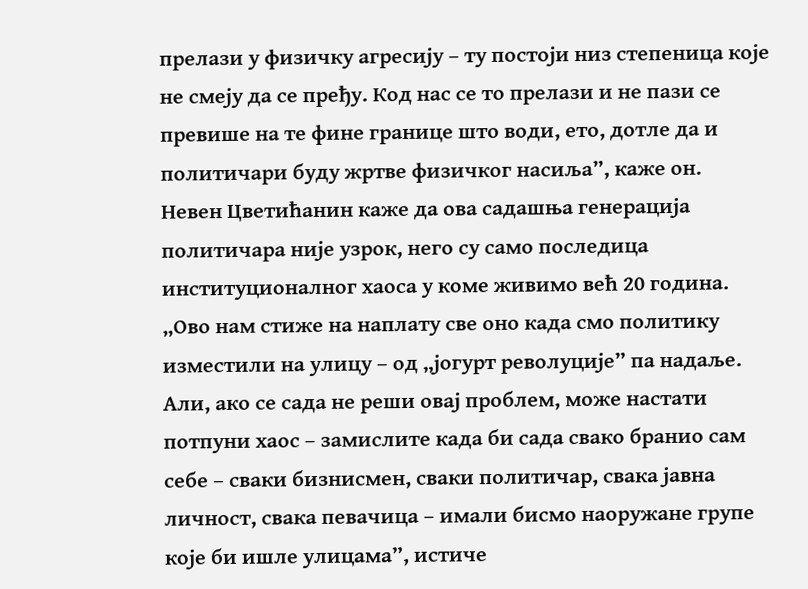прелази у физичку агресију – ту постоји низ степеница које не смеју да се пређу. Код нас се то прелази и не пази се превише на те фине границе што води, ето, дотле да и политичари буду жртве физичког насиља”, каже он.
Невен Цветићанин каже да ова садашња генерација политичара није узрок, него су само последица институционалног хаоса у коме живимо већ 20 година. „Ово нам стиже на наплату све оно када смо политику изместили на улицу – од „јогурт револуције” па надаље. Али, ако се сада не реши овај проблем, може настати потпуни хаос – замислите када би сада свако бранио сам себе – сваки бизнисмен, сваки политичар, свака јавна личност, свака певачица – имали бисмо наоружане групе које би ишле улицама”, истиче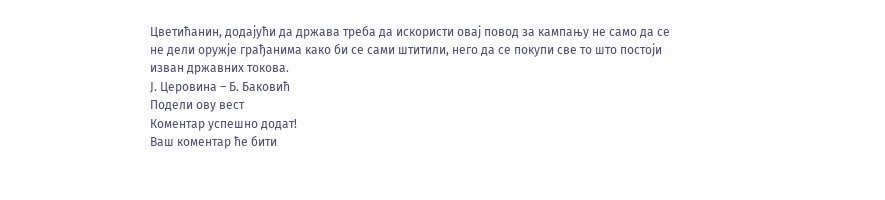Цветићанин, додајући да држава треба да искористи овај повод за кампању не само да се не дели оружје грађанима како би се сами штитили, него да се покупи све то што постоји изван државних токова.
Ј. Церовина – Б. Баковић
Подели ову вест
Комeнтар успeшно додат!
Ваш комeнтар ћe бити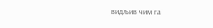видљив чим га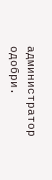администратор одобри.